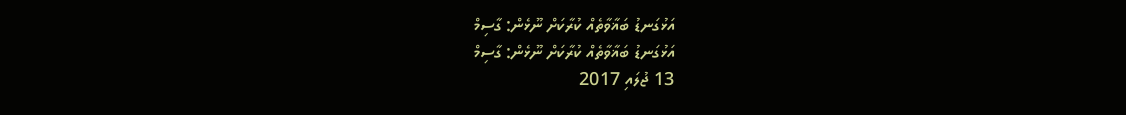އަޅުގަނޑު ބަޣާވާތެއް ކުރާކަށް ނޫޅެން: ގާސިމް
އަޅުގަނޑު ބަޣާވާތެއް ކުރާކަށް ނޫޅެން: ގާސިމް
13 ޖުލައި 2017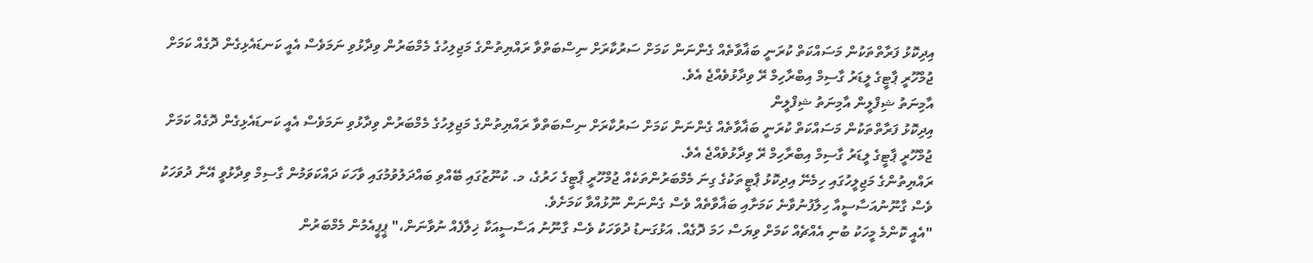އިދިކޮޅު ފަރާތްތަކުން މަސައްކަތް ކުރަނީ ބަޣާވާތެއް ގެންނަން ކަމަށް ސަރުކާރަށް ނިސްބަތްވާ ރައްޔިތުންގެ މަޖިލިހުގެ މެމްބަރުން ވިދާޅުވި ނަމަވެސް އެއީ ކަނޑައެޅިގެން ދޮގެއް ކަމަށް ޖުމްހޫރީ ޕާޓީގެ ލީޑަރު ގާސިމް އިބްރާހިމް ރޭ ވިދާޅުވެއްޖެ އެވެ.
އާމިނަތު ޝިފްލީން އާމިނަތު ޝިފްލީން
އިދިކޮޅު ފަރާތްތަކުން މަސައްކަތް ކުރަނީ ބަޣާވާތެއް ގެންނަން ކަމަށް ސަރުކާރަށް ނިސްބަތްވާ ރައްޔިތުންގެ މަޖިލިހުގެ މެމްބަރުން ވިދާޅުވި ނަމަވެސް އެއީ ކަނޑައެޅިގެން ދޮގެއް ކަމަށް ޖުމްހޫރީ ޕާޓީގެ ލީޑަރު ގާސިމް އިބްރާހިމް ރޭ ވިދާޅުވެއްޖެ އެވެ.
ރައްޔިތުންގެ މަޖިލީހުގައި ހިމެނޭ އިދިކޮޅު ޕާޓީތަކުގެ ގިނަ މެމްބަރުންތަކެއް ޖުމްހޫރީ ޕާޓީގެ ހަރުގެ، މ. ކުނޫޒުގައި ބޭއްވި ބައްދަލުވުމުގައި ވާހަކަ ދައްކަވަމުން ގާސިމް ވިދާޅުވީ އޭނާ ދުވަހަކު ވެސް ގާނޫނުއަސާސީއާ ހިލާފުނުވާނެ ކަމަށާއި ބަޣާވާތެއް ވެސް ގެންނަން ނޫޅުއްވާ ކަމަށެވެ.
"އެއީ ކޮންމެ މީހަކު ބުނި އެއްޗެއް ކަމަށް ވިޔަސް ހަމަ ދޮގެއް. އަޅުގަނޑު ދުވަހަކު ވެސް ގާނޫނު އަސާސީއަކާ ޚިލާފެއް ނުވާނަން،" ޕީޕީއެމުން މެމްބަރުން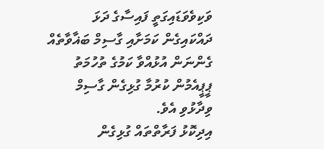ވަކިވެވަޑައިގަތީ ފައިސާގެ ދަޅަ ދައްކައިގެން ކަމަށާއި ގާސިމް ބަޣާވާތެއް ގެންނަން އުޅުއްވާ ކަމުގެ ތުހުމަތު ޕީޕީއެމުން ކުރުމާ ގުޅިގެން ގާސިމް ވިދާޅުވި އެވެ.
އިދިކޮޅު ފަރާތްތައް ގުޅިގެން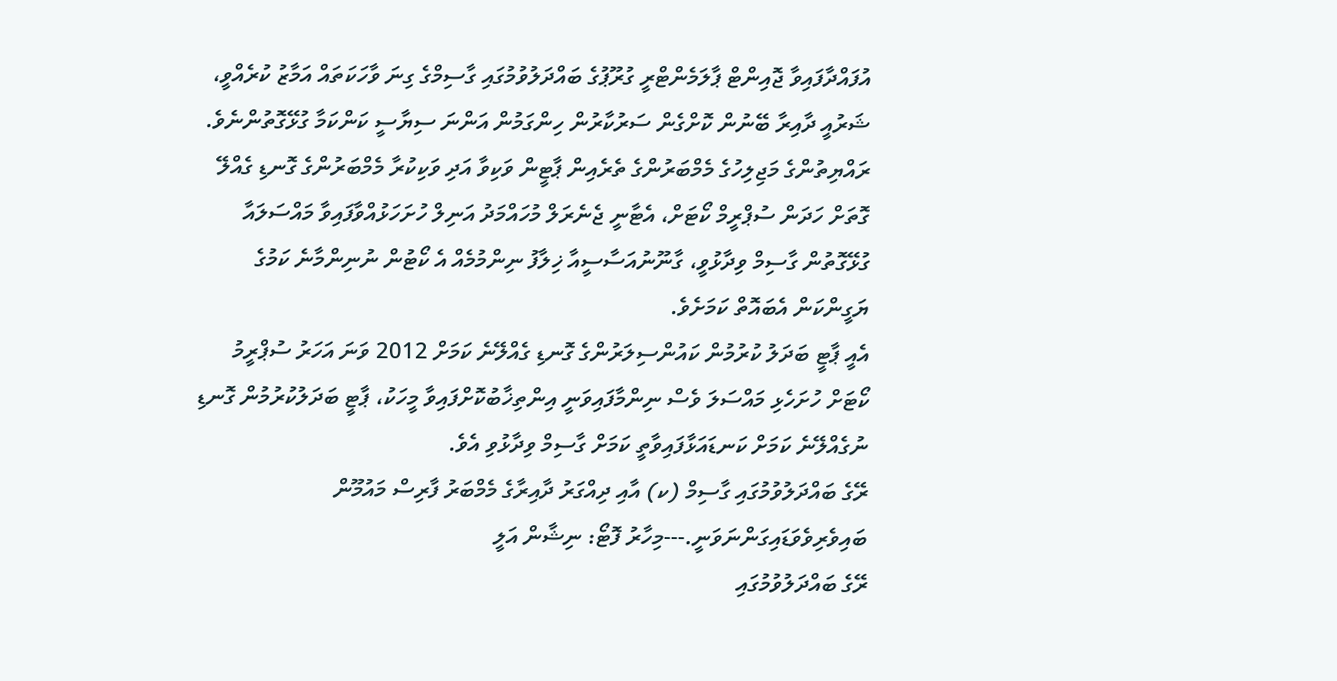އުފައްދާފައިވާ ޖޮއިންޓް ޕާލަމެންޓްރީ ގުރޫޕުގެ ބައްދަލުވުމުގައި ގާސިމްގެ ގިނަ ވާހަކަތައް އަމާޒު ކުރެއްވީ، ޝަރުއީ ދާއިރާ ބޭނުން ކޮށްގެން ސަރުކާރުން ހިންގަމުން އަންނަ ސިޔާސީ ކަންކަމާ ގުޅޭގޮތުންނެވެ.
ރައްޔިތުންގެ މަޖިލިހުގެ މެމްބަރުންގެ ތެރެއިން ޕާޓީން ވަކިވާ އަދި ވަކިކުރާ މެމްބަރުންގެ ގޮނޑި ގެއްލޭ ގޮތަށް ހަދަން ސުޕްރީމް ކޯޓަށް، އެޓާނީ ޖެނެރަލް މުހައްމަދު އަނިލް ހުށަހަޅުއްވާފައިވާ މައްސަލައާ ގުޅޭގޮތުން ގާސިމް ވިދާޅުވީ، ގާނޫނުއަސާސީއާ ޚިލާފު ނިންމުމެއް އެ ކޯޓުން ނުނިންމާނެ ކަމުގެ ޔަގީންކަން އެބައޮތް ކަމަށެވެ.
އެއީ ޕާޓީ ބަދަލު ކުރުމުން ކައުންސިލަރުންގެ ގޮނޑި ގެއްލޭނެ ކަމަށް 2012 ވަނަ އަހަރު ސުޕްރީމު ކޯޓަށް ހުށަހެޅި މައްސަލަ ވެސް ނިންމާފައިވަނީ އިންތިޚާބުކޮށްފައިވާ މީހަކު، ޕާޓީ ބަދަލުކުރުމުން ގޮނޑި ނުގެއްލޭނެ ކަމަށް ކަނޑައަޅާފައިވާތީ ކަމަށް ގާސިމް ވިދާޅުވި އެވެ.
ރޭގެ ބައްދަލުވުމުގައި ގާސިމް (ކ) އާއި ދިއްގަރު ދާއިރާގެ މެމްބަރު ފާރިސް މައުމޫން ބައިވެރިވެވަޑައިގަންނަވަނީ.---މިހާރު ފޮޓޯ: ނިޝާން އަލީ
ރޭގެ ބައްދަލުވުމުގައި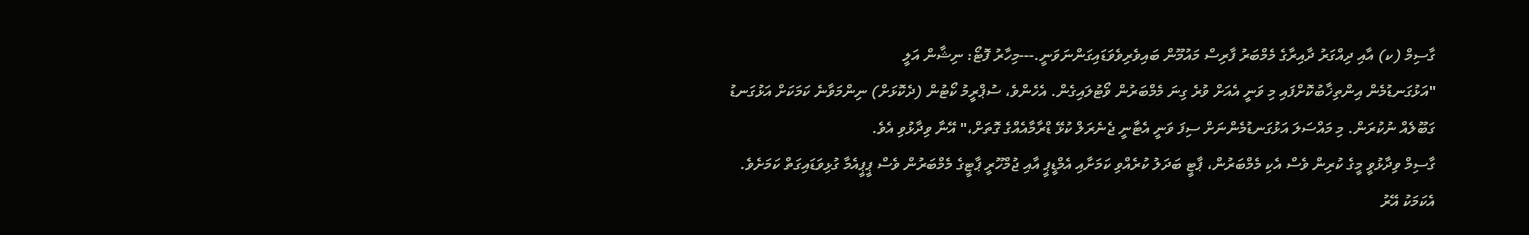ގާސިމް (ކ) އާއި ދިއްގަރު ދާއިރާގެ މެމްބަރު ފާރިސް މައުމޫން ބައިވެރިވެވަޑައިގަންނަވަނީ.---މިހާރު ފޮޓޯ: ނިޝާން އަލީ
"އަޅުގަނޑުމެން އިންތިޚާބުކޮށްފައި މި ވަނީ އެއަށް ވުރެ ގިނަ މެމްބަރުން ވޯޓުލައިގެން. އެހެންވެ، ސުޕްރީމު ކޯޓުން (ދެކޮޅަށް) ނިންމަވާނެ ކަމަކަށް އަޅުގަނޑު ގަބޫލެއް ނުކުރަން. މި މައްސަލަ އަޅުގަނޑުމެންނަށް ސިފަ ވަނީ އެޓާނީ ޖެނެރަލް ކުޅޭ ޑްރާމާއެއްގެ ގޮތަށް،" އޭނާ ވިދާޅުވި އެވެ.
ގާސިމް ވިދާޅުވީ މީގެ ކުރިން ވެސް އެކި މެމްބަރުން، ޕާޓީ ބަދަލު ކުރެއްވި ކަމަށާއި އެމްޑީޕީ އާއި ޖުމްހޫރީ ޕާޓީގެ މެމްބަރުން ވެސް ޕީޕީއެމާ ގުޅިވަޑައިގަތް ކަމަށެވެ. އެކަމަކު އޭރު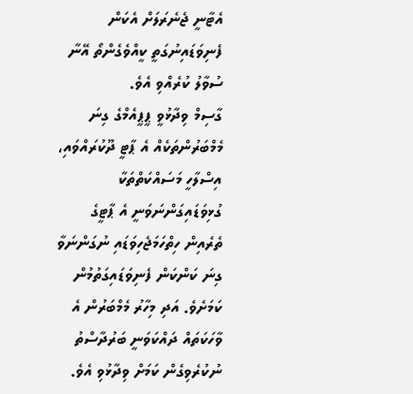އެޓާނީ ޖެނެރަލަށް އެކަން ފެނިވަޑައިނުގަތީ ކީއްވެގެންތޯ އޭނާ ސުވާލު ކުރެއްވި އެވެ.
ގާސިމް ވިދާޅުވީ ޕީޕީއެމްގެ ގިނަ މެމްބަރުންތަކެއް އެ ޕާޓީ ދޫކުރައްވައި، އިސްލާހީ މަސައްކަތްތަކާ ގުޅިވަޑައިގަންނަވަނީ އެ ޕާޓީގެ ތެރެއިން ހިތްހަމަޖެހިވަޑައި ނުގަންނަވާ ގިނަ ކަންކަން ފެނިވަޑައިގަތުމުން ކަމަށެވެ. އަދި މިހާރު މެމްބަރުން އެ ވާހަކަތައް ދައްކަވަނީ ބަރުދާސްތު ނުކުރެވިގެން ކަމަށް ވިދާޅުވި އެވެ.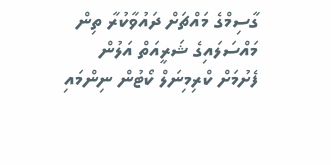ގާސިމްގެ މައްޗަށް ދައުވާކުރާ ތިން މައްސަލައިގެ ޝަރީއަތް އަލުން ފެށުމަށް ކްރިމިނަލް ކޯޓުން ނިންމައި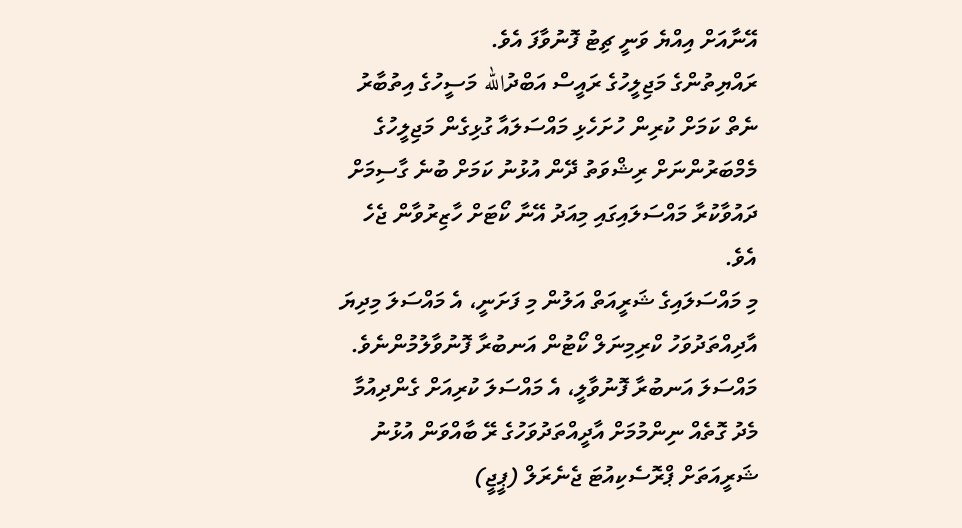އޭނާއަށް އިއްޔެ ވަނީ ޗިޓު ފޮނުވާފަ އެވެ.
ރައްޔިތުންގެ މަޖިލީހުގެ ރައީސް އަބްދުالله މަސީހުގެ އިތުބާރު ނެތް ކަމަށް ކުރިން ހުށަހެޅި މައްސަލައާ ގުޅިގެން މަޖިލީހުގެ މެމްބަރުންނަށް ރިޝްވަތު ދޭން އުޅުނު ކަމަށް ބުނެ ގާސިމަށް ދައުވާކުރާ މައްސަލައިގައި މިއަދު އޭނާ ކޯޓަށް ހާޒިރުވާން ޖެހެ އެވެ.
މި މައްސަލައިގެ ޝަރީއަތް އަލުން މި ފަށަނީ، އެ މައްސަލަ މިދިޔަ އާދިއްތަދުވަހު ކްރިމިނަލް ކޯޓުން އަނބުރާ ފޮނުވާލުމުންނެވެ. މައްސަލަ އަނބުރާ ފޮނުވާލީ، އެ މައްސަލަ ކުރިއަށް ގެންދިއުމާ މެދު ގޮތެއް ނިންމުމަށް އާދީއްތަދުވަހުގެ ރޭ ބާއްވަން އުޅުނު ޝަރީއަތަށް ޕްރޮސެކިއުޓަ ޖެނެރަލް (ޕީޖީ)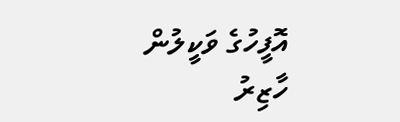އޮފީހުގެ ވަކީލުން ހާޒިރު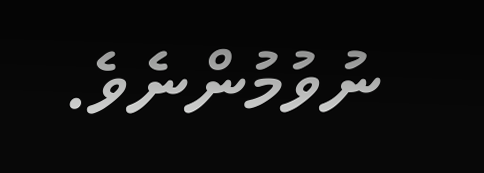ނުވުމުންނެވެ.